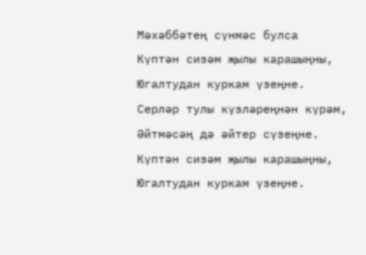Мәхәббәтең сүнмәс булса
Күптән сизәм җылы карашыңны,
Югалтудан куркам үзеңне.
Серләр тулы күзләреңнән күрәм,
Әйтмәсәң дә әйтер сүзеңне.
Күптән сизәм җылы карашыңны,
Югалтудан куркам үзеңне.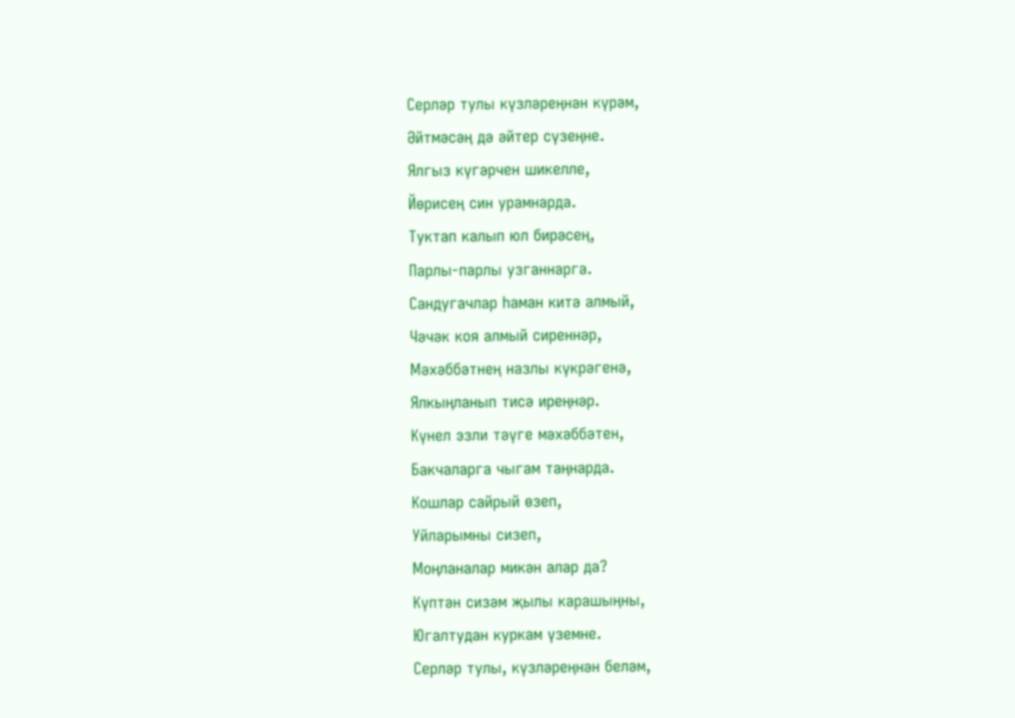Серләр тулы күзләреңнән күрәм,
Әйтмәсәң дә әйтер сүзеңне.
Ялгыз күгәрчен шикелле,
Йөрисең син урамнарда.
Туктап калып юл бирәсең,
Парлы-парлы узганнарга.
Сандугачлар һаман китә алмый,
Чәчәк коя алмый сиреннәр,
Мәхәббәтнең назлы күкрәгенә,
Ялкыңланып тисә иреңнәр.
Күнел эзли тәүге мәхәббәтен,
Бакчаларга чыгам таңнарда.
Кошлар сайрый өзеп,
Уйларымны сизеп,
Моңланалар микән алар да?
Күптән сизәм җылы карашыңны,
Югалтудан куркам үземне.
Серләр тулы, күзләреңнән беләм,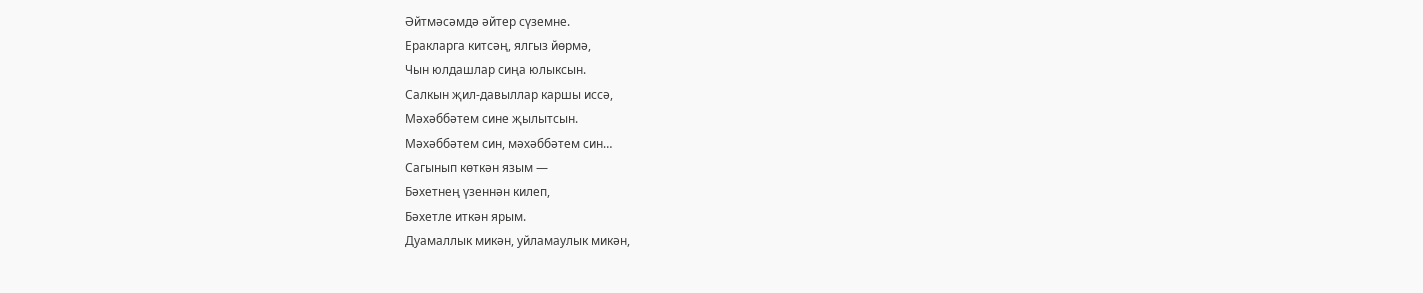Әйтмәсәмдә әйтер сүземне.
Еракларга китсәң, ялгыз йөрмә,
Чын юлдашлар сиңа юлыксын.
Салкын җил-давыллар каршы иссә,
Мәхәббәтем сине җылытсын.
Мәхәббәтем син, мәхәббәтем син…
Сагынып көткән язым —
Бәхетнең үзеннән килеп,
Бәхетле иткән ярым.
Дуамаллык микән, уйламаулык микән,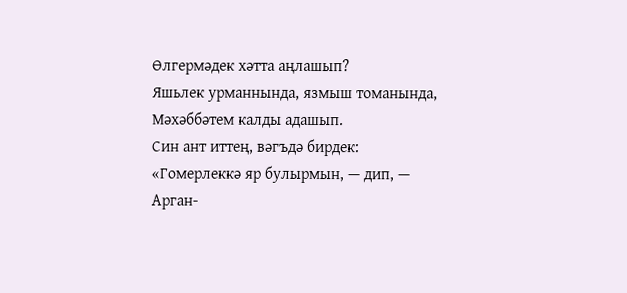Өлгермәдек хәтта аңлашып?
Яшьлек урманнында, язмыш томанында,
Мәхәббәтем калды адашып.
Син ант иттең, вәгъдә бирдек:
«Гомерлеккә яр булырмын, — дип, —
Арган-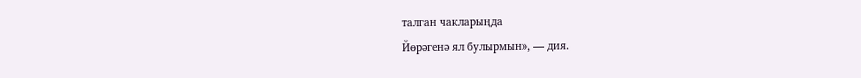талган чакларыңда
Йөрәгенә ял булырмын», — дия.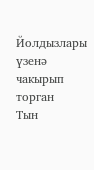Йолдызлары үзенә чакырып торган
Тын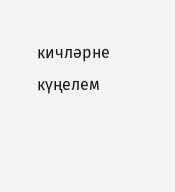кичләрне күңелем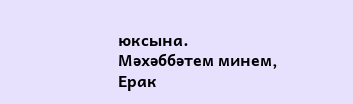юксына.
Мәхәббәтем минем,
Ерак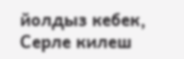йолдыз кебек,
Серле килеш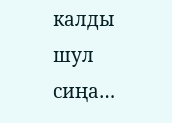калды шул сиңа…